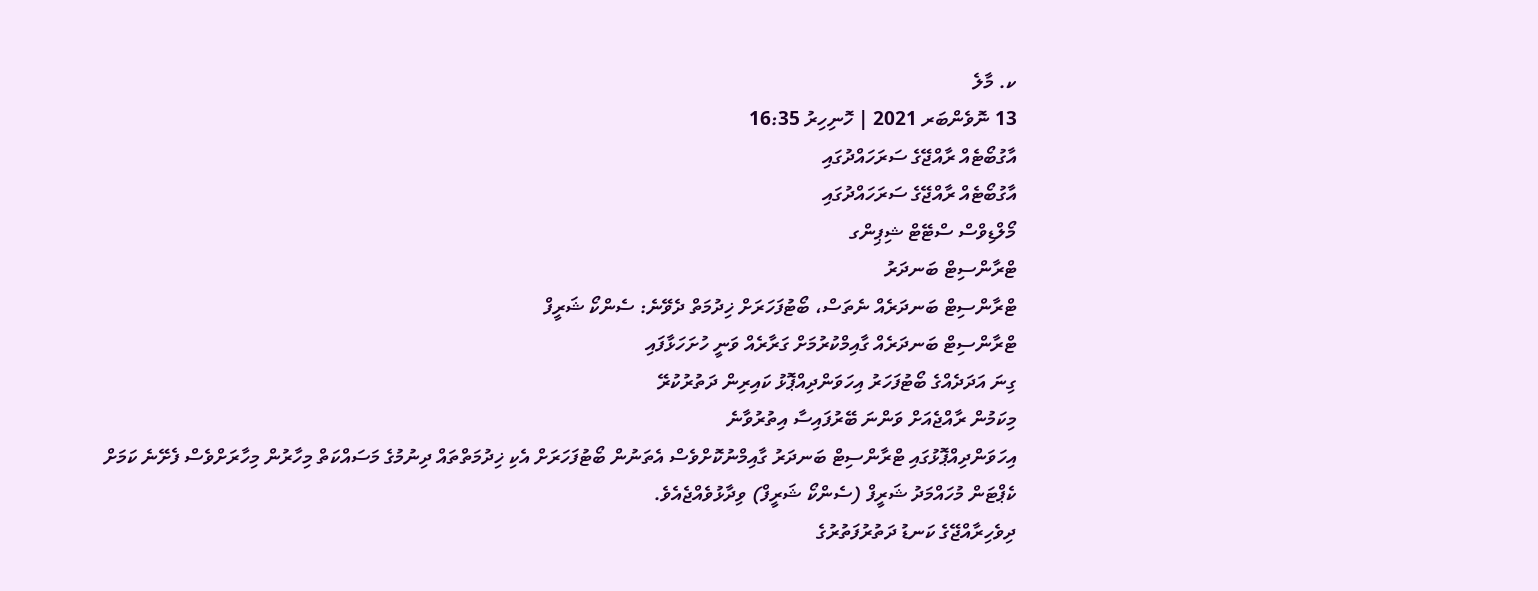ކ. މާލެ
13 ނޮވެންބަރ 2021 | ހޮނިހިރު 16:35
އާގުބޯޓެއް ރާއްޖޭގެ ސަރަހައްދުގައި
އާގުބޯޓެއް ރާއްޖޭގެ ސަރަހައްދުގައި
މޯލްޑިވްސް ސްޓޭޓް ޝިޕިންގ
ޓްރާންސިޓް ބަނދަރު
ޓްރާންސިޓް ބަނދަރެއް ނެތަސް، ބޯޓުފަހަރަށް ޚިދުމަތް ދެވޭނެ: ސެންކޯ ޝަރީފް
ޓްރާންސިޓް ބަނދަރެއް ގާއިމްކުރުމަށް ގަރާރެއް ވަނީ ހުށަހަޅާފައި
ގިނަ އަދަދެއްގެ ބޯޓުފަހަރު އިހަވަންދިއްޕޮޅު ކައިރިން ދަތުރުކުރޭ
މިކަމުން ރާއްޖެއަށް ވަންނަ ބޭރުފައިސާ އިތުރުވާނެ
އިހަވަންދިއްޕޮޅުގައި ޓްރާންސިޓް ބަނދަރު ގާއިމްނުކޮށްވެސް އެތަނުން ބޯޓުފަހަރަށް އެކި ޚިދުމަތްތައް ދިނުމުގެ މަސައްކަތް މިހާރުން މިހާރަށްވެސް ފެށޭނެ ކަމަށް ކެޕްޓަން މުހައްމަދު ޝަރީފް (ސެންކޯ ޝަރީފް) ވިދާޅުވެއްޖެއެވެ.
ދިވެހިރާއްޖޭގެ ކަނޑު ދަތުރުފަތުރުގެ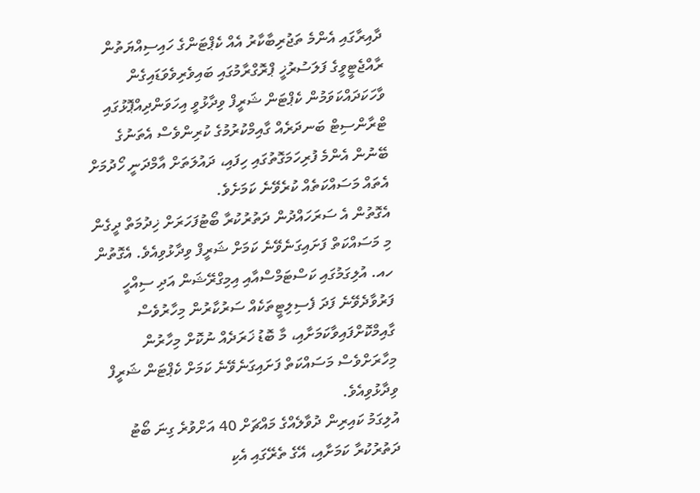ދާއިރާގައި އެންމެ ތަޖުރިބާކާރު އެއް ކެޕްޓަންގެ ހައިސިއްޔަތުން ރާއްޖެޓީވީގެ ފަލަސުރުޚީ ޕްރޮގްރާމުގައި ބައިވެރިވެވަޑައިގެން ވާހަކަދައްކަވަމުން ކެޕްޓަން ޝަރީފް ވިދާޅުވީ އިހަވަންދިއްޕޮޅުގައި ޓްރާންސިޓް ބަނދަރެއް ގާއިމްކުރުމުގެ ކުރިންވެސް އެތަނުގެ ބޭނުން އެންމެ ފުރިހަމަގޮތުގައި ހިފައި، ދައުލަތަށް އާމްދަނީ ހޯދުމަށް އެތައް މަސައްކަތެއް ކުރެވޭނެ ކަމަށެވެ.
އެގޮތުން އެ ސަރަހައްދުން ދަތުރުކުރާ ބޯޓުފަހަރަށް ޚިދުމަތް ދީގެން މި މަސައްކަތް ފަށައިގަނެވޭނެ ކަމަށް ޝަރީފް ވިދާޅުވިއެވެ. އެގޮތުން ހއ. އުލިގަމުގައި ކަސްޓަމްސްއާއި އިމިގްރޭޝަން އަދި ސިއްހީ ފަރުވާދެވޭނެ ފަދަ ފެސިލިޓީތަކެއް ސަރުކާރުން މިހާރުވެސް ގާއިމްކޮށްފައިވާކަމަށާއި، މާ ބޮޑު ޚަރަދެއް ނުކޮށް މިހާރުން މިހާރަށްވެސް މަސައްކަތް ފަށައިގަނެވޭނެ ކަމަށް ކެޕްޓަން ޝަރީފް ވިދާޅުވިއެވެ.
އުލިގަމު ކައިރިން ދުވާލެއްގެ މައްޗަށް 40 އަށްވުރެ ގިނަ ބޯޓު ދަތުރުކުރާ ކަމަށާއި، އޭގެ ތެރޭގައި އެކި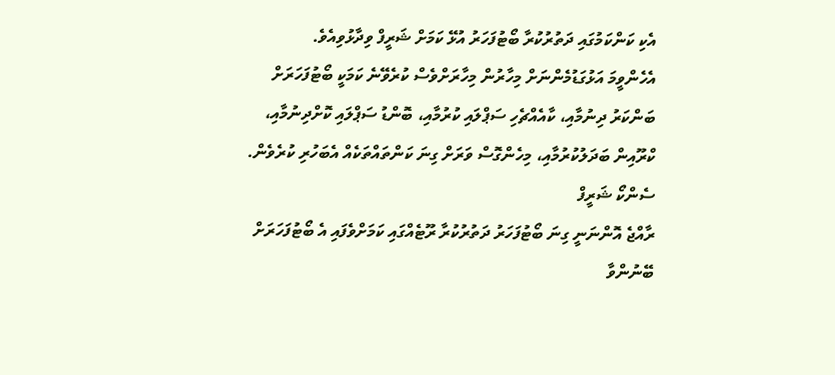އެކި ކަންކަމުގައި ދަތުރުކުރާ ބޯޓުފަހަރު އުޅޭ ކަމަށް ޝަރީފް ވިދާޅުވިއެވެ.
އެހެންވީމަ އަޅުގަޑުމެންނަށް މިހާރުން މިހާރަށްވެސް ކުރެވޭނެ ކަމަކީ ބޯޓުފަހަރަށް ބަންކަރު ދިނުމާއި، ކާއެއްޗެހި ސަޕްލައި ކުރުމާއި، ބޮންޑު ސަޕްލައި ކޮށްދިނުމާއި، ކްރޫއިން ބަދަލުކުރުމާއި، މިހެންގޮސް ވަރަށް ގިނަ ކަންތައްތަކެއް އެބަހުރި ކުރެވެން.
ސެންކޯ ޝަރީފް
ރާއްޖެ އޮންނަނީ ގިނަ ބޯޓުފަހަރު ދަތުރުކުރާ ރޫޓެއްގައި ކަމަށްވެފައި އެ ބޯޓުފަހަރަށް ބޭނުންވާ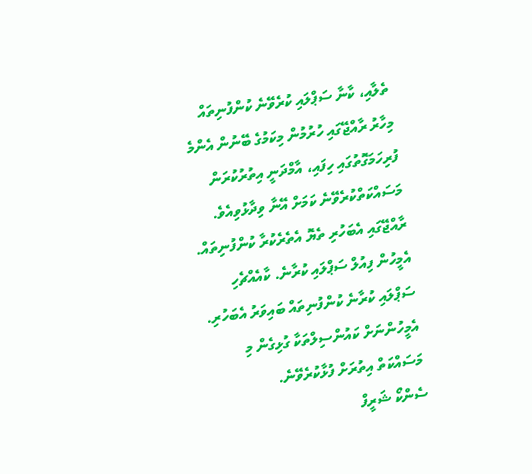ތެލާއި، ކާނާ ސަޕްލައި ކުރެވޭނެ ކުންފުނިތައް މިހާރު ރާއްޖޭގައި ހުރުމުން މިކަމުގެ ބޭނުން އެންމެ ފުރިހަމަގޮތުގައި ހިފައި، އާމްދަނީ އިތުރުކުރަން މަސައްކަތްކުރެވޭނެ ކަމަށް އޭނާ ވިދާޅުވިއެވެ.
ރާއްޖޭގައި އެބަހުރި ތެޔޮ އެތެރެކުރާ ކުންފުނިތައް. އެމީހުން ފިއުލް ސަޕްލައި ކުރާނެ. ކާއެއްޗެހި ސަޕްލައި ކުރާނެ ކުންފުނިތައް ބައިވަރު އެބަހުރި. އެމީހުންނަށް ކައުންސިލްތަކާ ގުޅިގެން މި މަސައްކަތް އިތުރަށް ފުޅާކުރެވޭނެ.
ސެންކޯ ޝަރީފް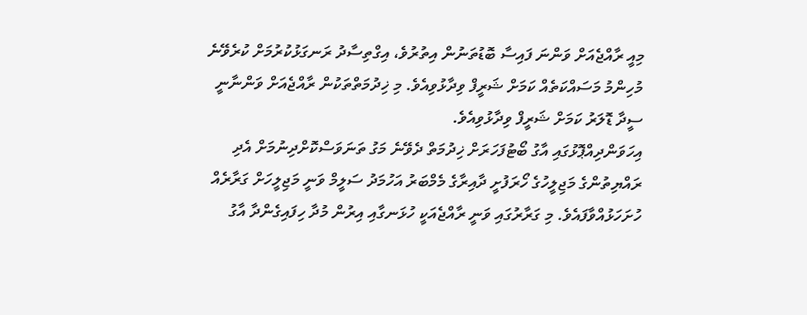މިއީ ރާއްޖެއަށް ވަންނަ ފައިސާ ބޮޑުތަނުން އިތުރުވެ، އިގްތިސާދު ރަނގަޅުކުރުމަށް ކުރެވޭނެ މުހިންމު މަސައްކަތެއް ކަމަށް ޝަރީފް ވިދާޅުވިއެވެ. މި ޚިދުމަތްތަކުން ރާއްޖެއަށް ވަންނާނީ ސީދާ ޑޮލަރު ކަމަށް ޝަރީފް ވިދާޅުވިއެވެ.
އިހަވަންދިއްޕޮޅުގައި އާގު ބޯޓުފަހަރަށް ޚިދުމަތް ދެވޭނެ މަގު ތަނަވަސްކޮށްދިނުމަށް އެދި ރައްޔިތުންގެ މަޖިލީހުގެ ހޯރަފުށީ ދާއިރާގެ މެމްބަރު އަހުމަދު ސަލީމް ވަނީ މަޖިލީހަށް ގަރާރެއް ހުށަހަޅުއްވާފައެވެ. މި ގަރާރުގައި ވަނީ ރާއްޖެއަކީ ހުޅަނގާއި އިރުން މުދާ ހިފައިގެންދާ އާގު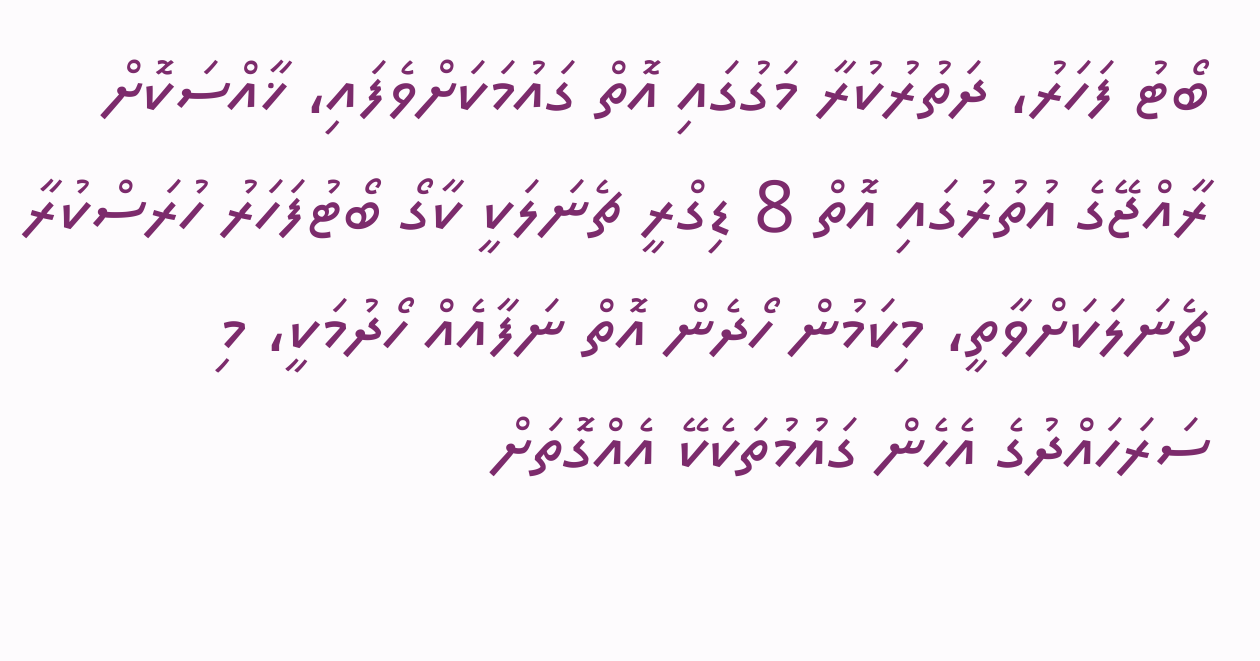ބޯޓު ފަހަރު، ދަތުރުކުރާ މަގުގައި އޮތް ގައުމަކަށްވެފައި، ޚާއްސަކޮށް ރާއްޖޭގެ އުތުރުގައި އޮތް 8 ޑިގްރީ ޗެނަލަކީ ކާގޯ ބޯޓުފަހަރު ހުރަސްކުރާ ޗެނަލަކަށްވާތީ، މިކަމުން ހޯދެން އޮތް ނަފާއެއް ހޯދުމަކީ، މި ސަރަހައްދުގެ އެހެން ގައުމުތަކެކޭ އެއްގޮތަށް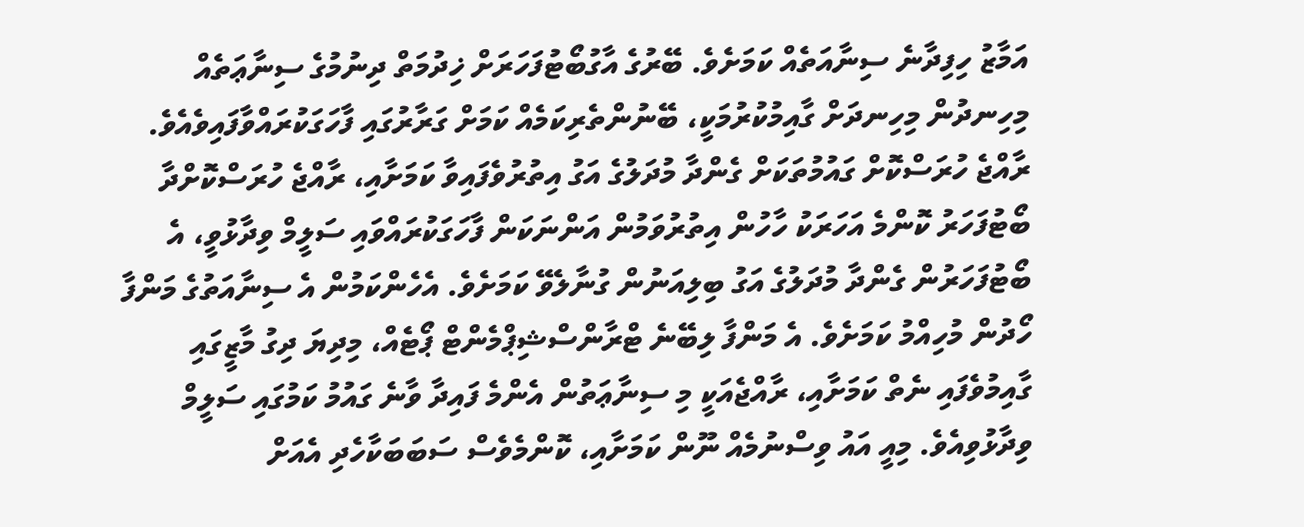އަމާޒު ހިފިދާނެ ސިނާއަތެއް ކަމަށެވެ. ބޭރުގެ އާގުބޯޓުފަހަރަށް ޚިދުމަތް ދިނުމުގެ ސިނާޢަތެއް މިހިނދުން މިހިނދަށް ގާއިމުކުރުމަކީ، ބޭނުންތެރިކަމެއް ކަމަށް ގަރާރުގައި ފާހަގަކުރައްވާފައިވެއެވެ.
ރާއްޖެ ހުރަސްކޮށް ގައުމުތަކަށް ގެންދާ މުދަލުގެ އަގު އިތުރުވެފައިވާ ކަމަށާއި، ރާއްޖެ ހުރަސްކޮށްދާ ބޯޓުފަހަރު ކޮންމެ އަހަރަކު ހާހުން އިތުރުވަމުން އަންނަކަން ފާހަގަކުރައްވައި ސަލީމް ވިދާޅުވީ، އެ ބޯޓުފަހަރުން ގެންދާ މުދަލުގެ އަގު ބިލިއަނުން ގުނާލެވޭ ކަމަށެވެ. އެހެންކަމުން އެ ސިނާއަތުގެ މަންފާ ހޯދުން މުހިއްމު ކަމަށެވެ. އެ މަންފާ ލިބޭނެ ޓްރާންސްޝިޕްމެންޓް ޕޯޓެއް، މިދިޔަ ދިގު މާޒީގައި ގާއިމުވެފައި ނެތް ކަމަށާއި، ރާއްޖެއަކީ މި ސިނާޢަތުން އެންމެ ފައިދާ ވާނެ ގައުމު ކަމުގައި ސަލީމް ވިދާޅުވިއެވެ. މިއީ އައު ވިސްނުމެއް ނޫން ކަމަށާއި، ކޮންމެވެސް ސަބަބަކާހެދި އެއަށް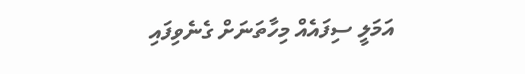އަމަލީ ސިފައެއް މިހާތަނަށް ގެނެވިފައި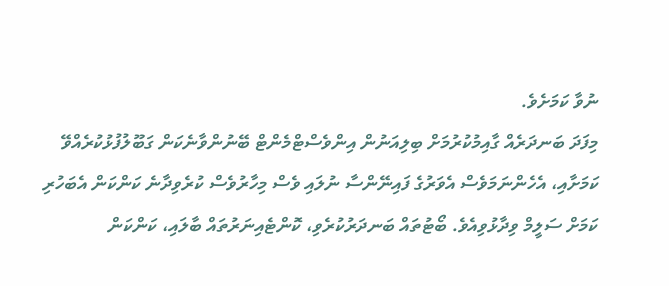ނުވާ ކަމަށެވެ.
މިފަދަ ބަނދަރެއް ގާއިމުކުރުމަށް ބިލިއަނުން އިންވެސްޓްމެންޓް ބޭނުންވާނެކަން ގަބޫލުފުޅުކުރެއްވޭ ކަމަށާއި، އެހެންނަމަވެސް އެވަރުގެ ފައިނޭންސާ ނުލައި ވެސް މިހާރުވެސް ކުރެވިދާނެ ކަންކަން އެބަހުރި ކަމަށް ސަލީމް ވިދާޅުވިއެވެ. ބޯޓުތައް ބަނދަރުކުރެވި، ކޮންޓެއިނަރުތައް ބާލައި، ކަންކަން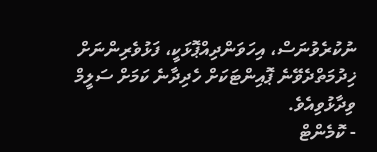ނުކުރެވުނަސް، އިހަވަންދިއްޕޮޅަކީ، ފަޅުވެރިންނަށް ޚިދުމަތްދެވޭނެ ޕޮއިންޓަކަށް ހެދިދާނެ ކަމަށް ސަލީމް ވިދާޅުވިއެވެ.
- ކޮމެންޓް